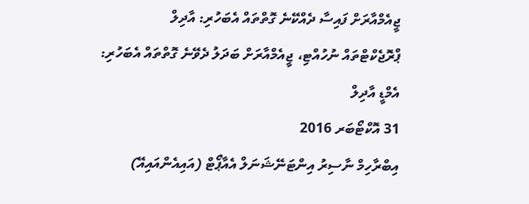ޖީއެމްއާރަށް ފައިސާ ދެއްކޭނެ ގޮތްތައް އެބަހުރި: އާދިލް
ޕްރޮޖެކްޓްތައް ނުހުއްޓި، ޖީއެމްއާރަށް ބަދަލު ދެވޭނެ ގޮތްތައް އެބަހުރި: އެމްޑީ އާދިލް
31 އޮކްޓޯބަރ 2016
އިބްރާހިމް ނާސިރު އިންޓަނޭޝަނަލް އެއާޕޯޓް (އައިއެންއައިއޭ)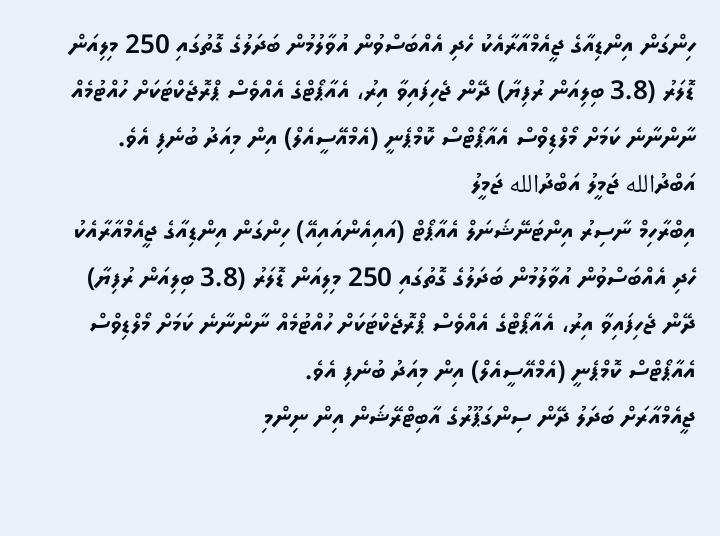ހިންގަން އިންޑިއާގެ ޖީއެމްއާރާއެކު ހެދި އެއްބަސްވުން އުވާލުމުން ބަދަލުގެ ގޮތުގައި 250 މިލިއަން ޑޮލަރު (3.8 ބިލިއަން ރުފިޔާ) ދޭން ޖެހިފައިވާ އިރު، އެއާޕޯޓްގެ އެއްވެސް ޕްރޮޖެކްޓަކަށް ހުއްޓުމެއް ނާންނާނެ ކަމަށް މޯލްޑިވްސް އެއާޕޯޓްސް ކޮމްޕެނީ (އެމްއޭސީއެލް) އިން މިއަދު ބުނެފި އެވެ.
އަބްދުالله ޖަމީލު އަބްދުالله ޖަމީލު
އިބްރާހިމް ނާސިރު އިންޓަނޭޝަނަލް އެއާޕޯޓް (އައިއެންއައިއޭ) ހިންގަން އިންޑިއާގެ ޖީއެމްއާރާއެކު ހެދި އެއްބަސްވުން އުވާލުމުން ބަދަލުގެ ގޮތުގައި 250 މިލިއަން ޑޮލަރު (3.8 ބިލިއަން ރުފިޔާ) ދޭން ޖެހިފައިވާ އިރު، އެއާޕޯޓްގެ އެއްވެސް ޕްރޮޖެކްޓަކަށް ހުއްޓުމެއް ނާންނާނެ ކަމަށް މޯލްޑިވްސް އެއާޕޯޓްސް ކޮމްޕެނީ (އެމްއޭސީއެލް) އިން މިއަދު ބުނެފި އެވެ.
ޖީއެމްއާރަށް ބަދަލު ދޭން ސިންގަޕޫރުގެ އާބިޓްރޭޝަން އިން ނިންމި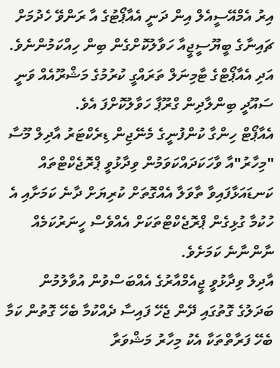އިރު އެމްއޭސީއެލް އިން ދަނީ އެއާޕޯޓުގެ އާ ރަންވޭ ހެދުމަށް ޗައިނާގެ ބީޔޫސީޖީއާ ހަވާލުކޮށްގެން ބިން ހިއްކަމުންނެވެ. އަދި އެއާޕޯޓްގެ ޓާމިނަލް ތަރައްގީ ކުރުމުގެ މަޝްރޫއެއް ވަނީ ސައޫދީ ބިންލާދިން ގްރޫޕާ ހަވާލުކޮށްފަ އެވެ.
އެއާޕޯޓް ހިންގާ ކުންފުނީގެ މެނޭޖިން ޑިރެކްޓަރު އާދިލް މޫސާ "މިހާރު"އާ ވާހަކަދައްކަވަމުން ވިދާޅުވީ ޕްރޮޖެކްޓްތައް ކަނޑައަޅާފައިވާ ތާވަލާ އެއްގޮތަށް ކުރިޔަށް ދާނެ ކަމަށާއި އެ ހުކުމާ ގުޅިގެން ޕްރޮޖެކްޓްތަކަށް އެއްވެސް ހީނަރުކަމެއް ނާންނާނެ ކަމަށެވެ.
އާދިލް ވިދާޅުވީ ޖީއެމްއާރުގެ އެއްބަސްވުން އުވާލުމުން ބަދަލުގެ ގޮތުގައި ދޭން ޖެހޭ ފައިސާ ދެއްކުމާ ބެހޭ ގޮތުން ކަމާ ބެހޭ ފަރާތްތަކާ އެކު މިހާރު މަޝްވަރާ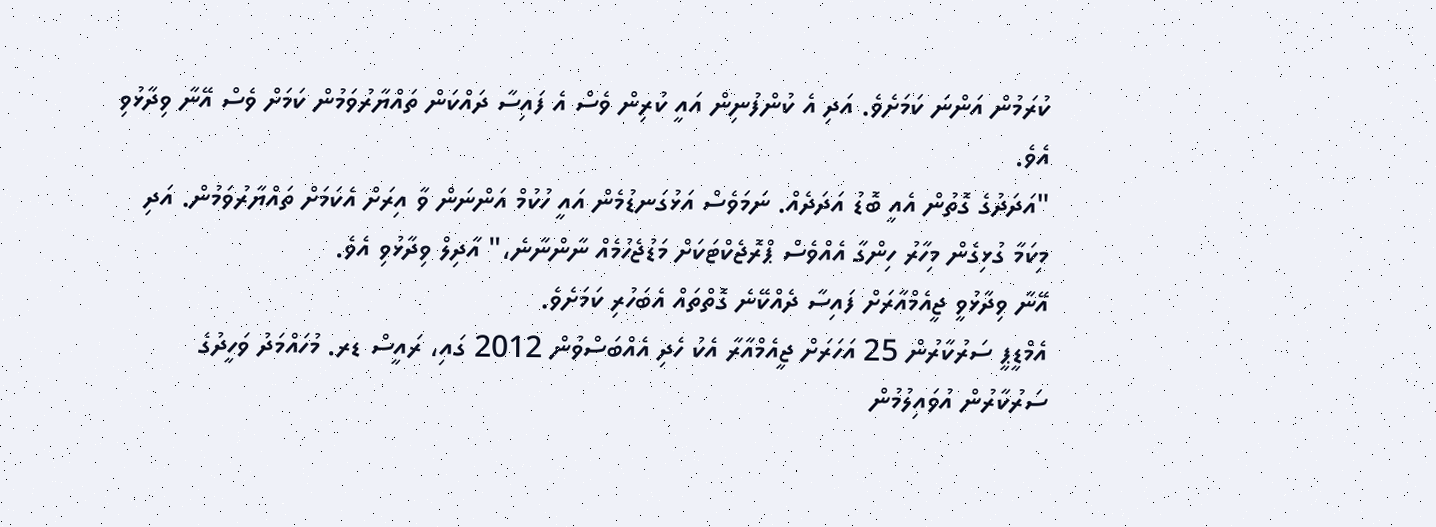ކުރަމުން އަންނަ ކަމަށެވެ. އަދި އެ ކުންފުނިން އައީ ކުރިން ވެސް އެ ފައިސާ ދައްކަން ތައްޔާރުވަމުން ކަމަށް ވެސް އޭނާ ވިދާޅުވި އެވެ.
"އަދަދުގެ ގޮތުން އެއީ ބޮޑު އަދަދެއް. ނަމަވެސް އަޅުގަނޑުމެން އައީ ހުކުމް އަންނަން ވާ އިރަށް އެކަމަށް ތައްޔާރުވަމުން. އަދި މިކަމާ ގުޅިގެން މިހާރު ހިންގާ އެއްވެސް ޕްރޮޖެކްޓަކަށް މަޑުޖެހުމެއް ނާންނާނެ،" އާދިލް ވިދާޅުވި އެވެ.
އޭނާ ވިދާޅުވީ ޖީއެމްއާރަށް ފައިސާ ދެއްކޭނެ ގޮތްތައް އެބަހުރި ކަމަށެވެ.
އެމްޑީޕީ ސަރުކާރުން 25 އަހަރަށް ޖީއެމްއާރާ އެކު ހެދި އެއްބަސްވުން 2012 ގައި، ރައީސް ޑރ. މުހައްމަދު ވަހީދުގެ ސަރުކާރުން އުވައިލުމުން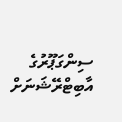ސިންގަޕޫރުގެ އާބިޓްރޭޝަނަށް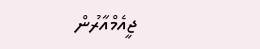ޖީއެމްއާރުން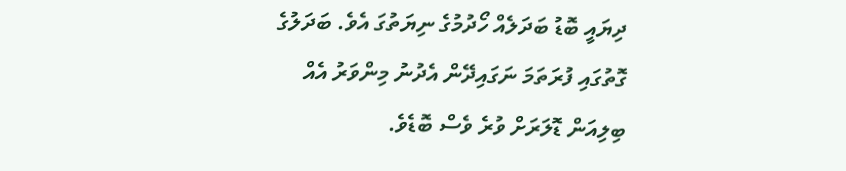ދިޔައީ ބޮޑު ބަދަލެއް ހޯދުމުގެ ނިޔަތުގަ އެވެ. ބަދަލުގެ ގޮތުގައި ފުރަތަމަ ނަގައިދޭން އެދުނު މިންވަރު އެއް ބިލިއަން ޑޮލަރަށް ވުރެ ވެސް ބޮޑެވެ.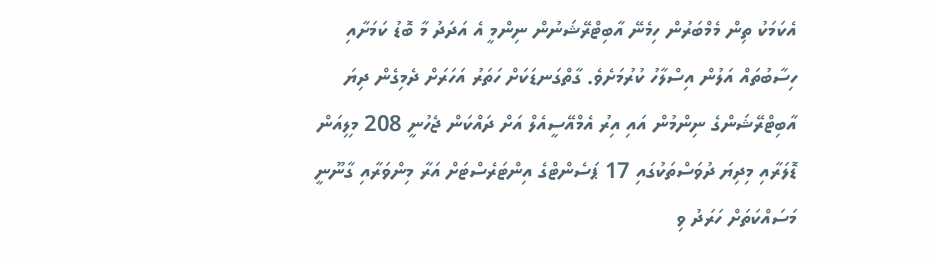އެކަމަކު ތިން މެމްބަރުން ހިމެނޭ އާބިޓްރޭޝަނުން ނިންމީ އެ އަދަދު މާ ބޮޑު ކަމަށާއި ހިސާބުތައް އަލުން އިސްލާހު ކުރުމަށެވެ. ގާތްގަނޑަކަށް ހަތަރު އަހަރަށް ދެމިގެން ދިޔަ އާބިޓްރޭޝަންގެ ނިންމުން އައި އިރު އެމްއޭސީއެލް އަށް ދައްކަން ޖެހުނީ 208 މިލިއަން ޑޮލަރާއި މިދިޔަ ދުވަސްތަކުގައި 17 ޕަސެންޓްގެ އިންޓަރެސްޓަށް އަރާ މިންވަރާއި ގާނޫނީ މަސައްކަތަށް ހަރަދު ވި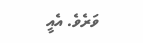ވަރެވެ. އެއީ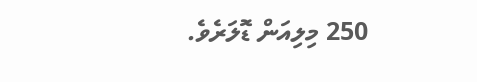250 މިލިއަން ޑޮލަރެވެ.